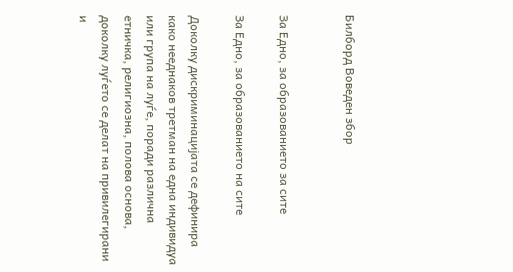Билборд Воведен збор


За Едно, за образованието за сите

За Едно, за образованието на сите

Доколку дискриминацијата се дефинира како нееднаков третман на една индивидуа или група на луѓе, поради различна етничка, религиозна, полова основа, доколку луѓето се делат на привилегирани и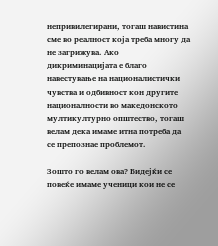непривилегирани, тогаш навистина сме во реалност која треба многу да не загрижува. Ако дикриминацијата е благо навестување на националистички чувства и одбивност кон другите националности во македонското мултикултурно општество, тогаш велам дека имаме итна потреба да се препознае проблемот.

Зошто го велам ова? Бидејќи се повеќе имаме ученици кои не се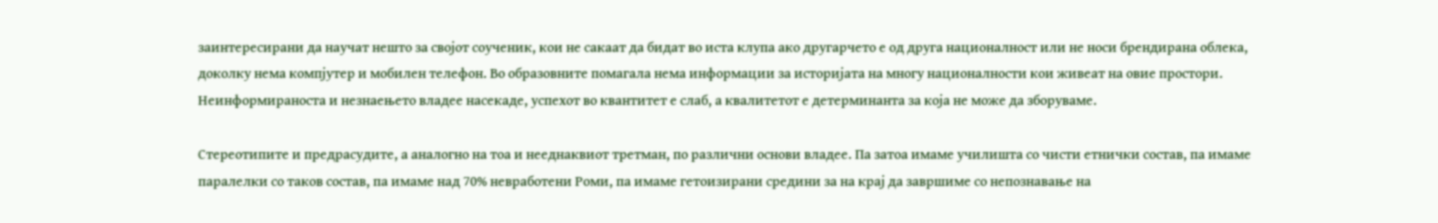заинтересирани да научат нешто за својот соученик, кои не сакаат да бидат во иста клупа ако другарчето е од друга националност или не носи брендирана облека, доколку нема компјутер и мобилен телефон. Во образовните помагала нема информации за историјата на многу националности кои живеат на овие простори. Неинформираноста и незнаењето владее насекаде, успехот во квантитет е слаб, а квалитетот е детерминанта за која не може да зборуваме.

Стереотипите и предрасудите, а аналогно на тоа и нееднаквиот третман, по различни основи владее. Па затоа имаме училишта со чисти етнички состав, па имаме паралелки со таков состав, па имаме над 70% невработени Роми, па имаме гетоизирани средини за на крај да завршиме со непознавање на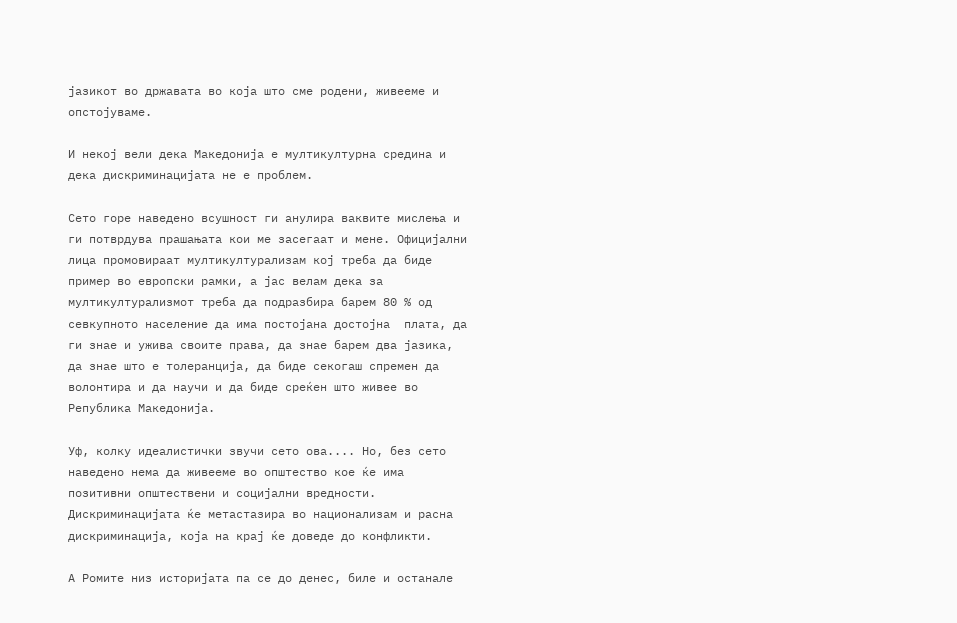јазикот во државата во која што сме родени, живееме и опстојуваме.

И некој вели дека Македонија е мултикултурна средина и дека дискриминацијата не е проблем.

Сето горе наведено всушност ги анулира ваквите мислења и ги потврдува прашањата кои ме засегаат и мене. Официјални лица промовираат мултикултурализам кој треба да биде пример во европски рамки, а јас велам дека за мултикултурализмот треба да подразбира барем 80 % од севкупното население да има постојана достојна  плата, да ги знае и ужива своите права, да знае барем два јазика, да знае што е толеранција, да биде секогаш спремен да волонтира и да научи и да биде среќен што живее во Република Македонија.

Уф, колку идеалистички звучи сето ова.... Но, без сето наведено нема да живееме во општество кое ќе има позитивни општествени и социјални вредности. Дискриминацијата ќе метастазира во национализам и расна дискриминација, која на крај ќе доведе до конфликти.

А Ромите низ историјата па се до денес, биле и останале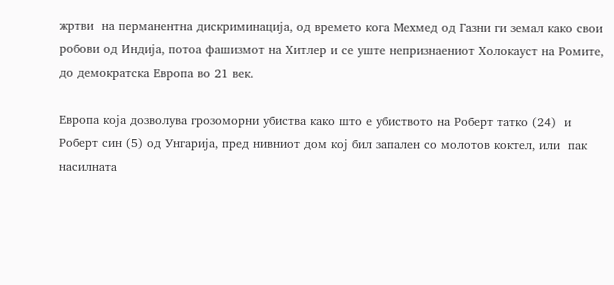жртви  на перманентна дискриминација, од времето кога Мехмед од Газни ги земал како свои робови од Индија, потоа фашизмот на Хитлер и се уште непризнаениот Холокауст на Ромите, до демократска Европа во 21 век.

Европа која дозволува грозоморни убиства како што е убиството на Роберт татко (24)  и Роберт син (5) од Унгарија, пред нивниот дом кој бил запален со молотов коктел, или  пак насилната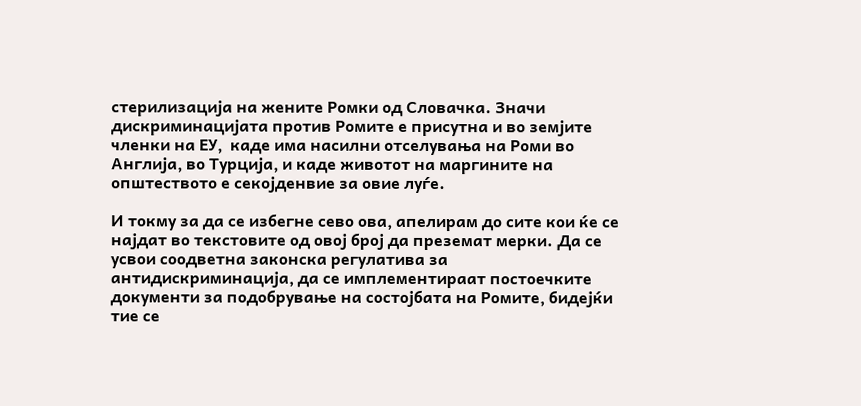стерилизација на жените Ромки од Словачка. Значи дискриминацијата против Ромите е присутна и во земјите членки на ЕУ,  каде има насилни отселувања на Роми во Англија, во Турција, и каде животот на маргините на општеството е секојденвие за овие луѓе.

И токму за да се избегне сево ова, апелирам до сите кои ќе се најдат во текстовите од овој број да преземат мерки. Да се усвои соодветна законска регулатива за антидискриминација, да се имплементираат постоечките документи за подобрување на состојбата на Ромите, бидејќи тие се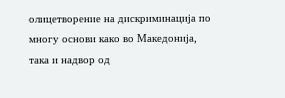олицетворение на дискриминација по многу основи како во Македонија, така и надвор од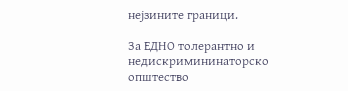нејзините граници.

За ЕДНО толерантно и недискримининаторско општество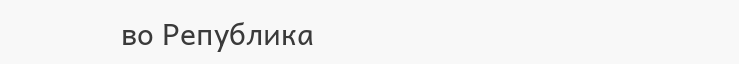во Република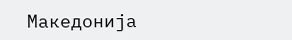Македонија